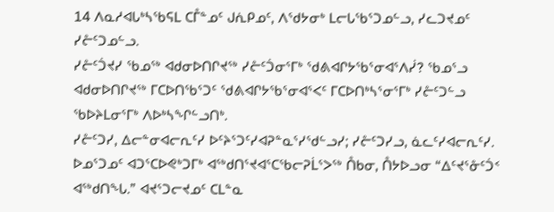14 ᐱᓇᓱᐊᒐᒃᓴᖃᕋᒪ ᑕᒤᓐᓄᑦ ᒍᕇᑭᓄᑦ, ᐱᖁᔭᓂᒃ ᒪᓕᒐᖃᕐᑐᓄᓪᓗ, ᓯᓚᑐᔪᓄᑦ ᓯᓔᑦᑐᓄᓪᓗ.
ᓯᓔᑦᑑᔪᓯ ᖃᓄᖅ ᐊᑯᓂᐅᑎᒋᔪᖅ ᓯᓔᑦᑑᓂᕐᒥᒃ ᖁᕕᐊᒋᔭᖃᕐᓂᐊᕐᐱᓰ? ᖃᓄᕐᓗ ᐊᑯᓂᐅᑎᒋᔪᖅ ᒥᑕᐅᑎᖃᕐᑐᑦ ᖁᕕᐊᒋᔭᖃᕐᓂᐊᕐᐸᑦ ᒥᑕᐅᑎᒃᓴᕐᓂᕐᒥᒃ ᓯᓔᑦᑐᓪᓗ ᖃᐅᔨᒪᓂᕐᒥᒃ ᐱᐅᒃᓴᖏᓪᓗᑎᒃ.
ᓯᓔᑦᑐᓯ, ᐃᓕᓐᓂᐊᓕᕆᑦᓯ ᐅᑦᔨᕐᑐᑦᓯᐊᕈᓐᓇᕐᓯᖁᓪᓗᓯ; ᓯᓔᑦᑐᓯᓗ, ᓈᓚᑦᓯᐊᓕᕆᑦᓯ.
ᐅᓄᕐᑐᓄᑦ ᐊᑐᕐᑕᐅᕙᒃᑐᒥᒃ ᐊᖅᑯᑎᕐᔪᐊᕐᑕᖃᓕᕈᒫᕐᐳᖅ ᑍᑲᓂ, ᑍᔭᐅᓗᓂ “ᐃᑦᔪᕐᓁᑦᑑᑉ ᐊᖅᑯᑎᖓ.” ᐊᔪᕐᑐᓕᔪᓄᑦ ᑕᒪᓐᓇ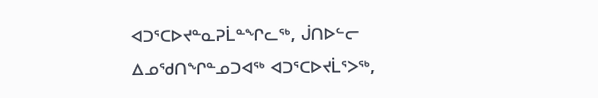ᐊᑐᕐᑕᐅᔪᓐᓇᕈᒫᓐᖏᓚᖅ, ᒎᑎᐅᓪᓕ ᐃᓄᖁᑎᖏᓐᓄᑐᐊᖅ ᐊᑐᕐᑕᐅᔪᒫᕐᐳᖅ,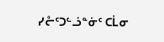ᓯᓔᑦᑐᓪᓘᓐᓃᑦ ᑕᒫᓂ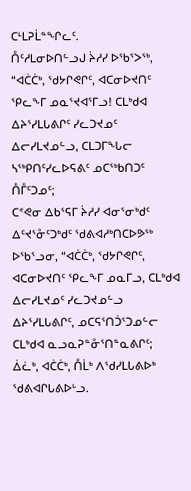ᑕᒻᒪᕈᒫᓐᖏᓚᑦ.
ᑍᑦᓱᒪᓂᐅᑎᓪᓗᒍ ᔩᓱᓯ ᐅᖃᕐᐳᖅ, “ᐊᑖᑖᒃ, ᖁᔭᒋᕙᒋᑦ, ᐊᑕᓂᐅᔪᑎᑦ ᕿᓚᖕᒥ ᓄᓇᕐᔪᐊᕐᒥᓗ! ᑕᒪᒃᑯᐊ ᐃᔨᕐᓯᒪᒐᕕᒋᑦ ᓯᓚᑐᔪᓄᑦ ᐃᓕᓯᒪᔪᓄᓪᓗ, ᑕᒪᑐᒥᖓᓕ ᓴᖅᑭᑎᑦᓯᓚᐅᕋᕕᑦ ᓄᑕᖅᑲᑎᑐᑦ ᑍᒤᑦᑐᓄᑦ;
ᑕᕝᕙᓂ ᐃᑲᕐᕋᒥ ᔩᓱᓯ ᐊᓂᕐᓂᒃᑯᑦ ᐃᑦᔪᕐᓁᑦᑐᒃᑯᑦ ᖁᕕᐊᓱᒃᑎᑕᐅᕗᖅ ᐅᖃᕐᓗᓂ, “ᐊᑖᑖᒃ, ᖁᔭᒋᕙᒋᑦ, ᐊᑕᓂᐅᔪᑎᑦ ᕿᓚᖕᒥ ᓄᓇᒥᓗ, ᑕᒪᒃᑯᐊ ᐃᓕᓯᒪᔪᓄᑦ ᓯᓚᑐᔪᓄᓪᓗ ᐃᔨᕐᓯᒪᒐᕕᒋᑦ, ᓄᑕᕋᕐᑎᑑᕐᑐᓄᓪᓕ ᑕᒪᒃᑯᐊ ᓇᓗᓇᕈᓐᓁᕐᑎᓐᓇᕕᒋᑦ; ᐄᓛᒃ, ᐊᑖᑖᒃ, ᑍᒫᒃ ᐱᖁᓯᒪᒐᕕᐅᒃ ᖁᕕᐊᒋᒐᕕᐅᒡᓗ.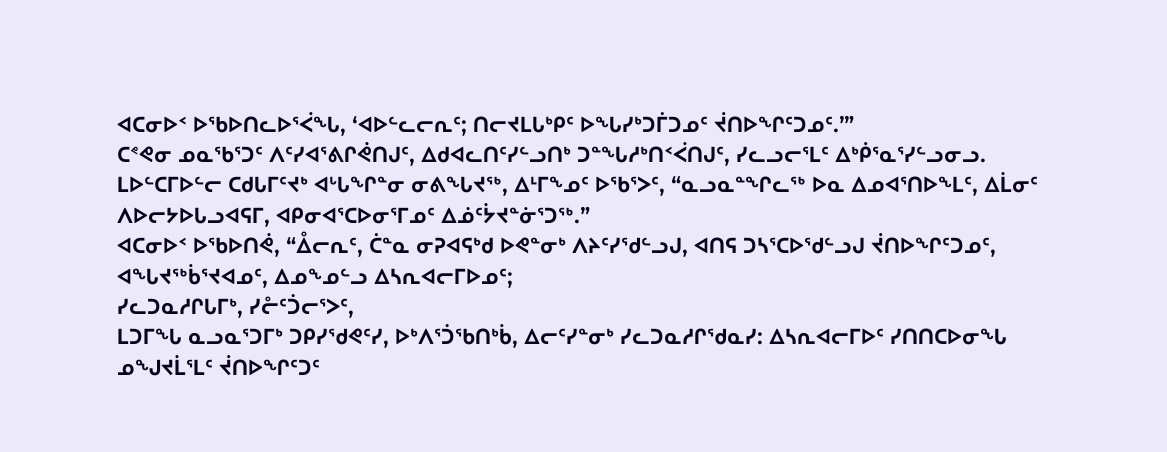ᐊᑕᓂᐅᑉ ᐅᖃᐅᑎᓚᐅᕐᐹᖓ, ‘ᐊᐅᓪᓚᓕᕆᑦ; ᑎᓕᔪᒪᒐᒃᑭᑦ ᐅᖓᓯᒃᑐᒦᑐᓄᑦ ᔫᑎᐅᖏᑦᑐᓄᑦ.’”
ᑕᕝᕙᓂ ᓄᓇᖃᕐᑐᑦ ᐱᑦᓯᐊᕐᕕᒋᕚᑎᒍᑦ, ᐃᑯᐊᓚᑎᑦᓯᓪᓗᑎᒃ ᑐᓐᖓᓱᒃᑎᑉᐹᑎᒍᑦ, ᓯᓚᓗᓕᕐᒪᑦ ᐃᒃᑮᕐᓇᕐᓯᓪᓗᓂᓗ.
ᒪᐅᓪᑕᒥᐅᓪᓕ ᑕᑯᒐᒥᑦᔪᒃ ᐊᒡᒐᖏᓐᓂ ᓂᕕᖓᔪᖅ, ᐃᒻᒥᖕᓄᑦ ᐅᖃᕐᐳᑦ, “ᓇᓗᓇᓐᖏᓚᖅ ᐅᓇ ᐃᓄᐊᕐᑎᐅᖕᒪᑦ, ᐃᒫᓂᑦ ᐱᐅᓕᔭᐅᒐᓗᐊᕋᒥ, ᐊᑭᓂᐊᕐᑕᐅᓂᕐᒥᓄᑦ ᐃᓅᑦᔮᔪᓐᓃᕐᑐᖅ.”
ᐊᑕᓂᐅᑉ ᐅᖃᐅᑎᕚ, “ᐂᓕᕆᑦ, ᑖᓐᓇ ᓂᕈᐊᕋᒃᑯ ᐅᕙᓐᓂᒃ ᐱᔨᑦᓯᖁᓪᓗᒍ, ᐊᑎᕋ ᑐᓴᕐᑕᐅᖁᓪᓗᒍ ᔫᑎᐅᖏᑦᑐᓄᑦ, ᐊᖓᔪᖅᑳᕐᔪᐊᓄᑦ, ᐃᓄᖕᓄᓪᓗ ᐃᓴᕆᐊᓕᒥᐅᓄᑦ;
ᓯᓚᑐᓇᓱᒋᒐᒥᒃ, ᓯᓔᑦᑑᓕᕐᐳᑦ,
ᒪᑐᒥᖓ ᓇᓗᓇᕐᑐᒥᒃ ᑐᑭᓯᖁᕙᑦᓯ, ᐅᒃᐱᕐᑑᖃᑎᒃᑳ, ᐃᓕᑦᓯᓐᓂᒃ ᓯᓚᑐᓇᓱᒋᖁᓇᓯ: ᐃᓴᕆᐊᓕᒥᐅᑦ ᓯᑎᑎᑕᐅᓂᖓ ᓄᖑᔪᒫᕐᒪᑦ ᔫᑎᐅᖏᑦᑐᑦ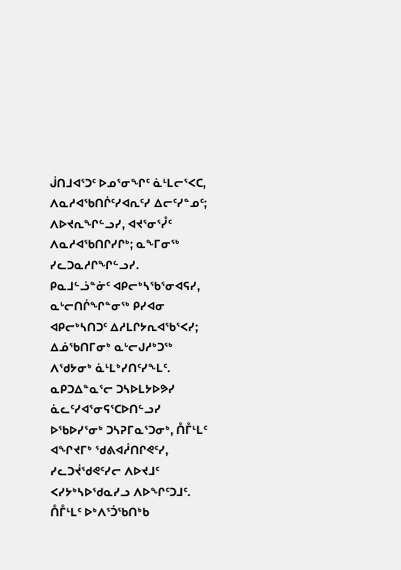ᒎᑎᒧᐊᕐᑐᑦ ᐅᓄᕐᓂᖏᑦ ᓈᒻᒪᓕᕐᐸᑕ,
ᐱᓇᓱᐊᖃᑎᒌᑦᓯᐊᕆᑦᓯ ᐃᓕᑦᓯᓐᓄᑦ; ᐱᐅᔪᕆᖏᓪᓗᓯ, ᐊᔪᕐᓂᕐᓮᑦ ᐱᓇᓱᐊᖃᑎᒋᓯᒋᒃ; ᓇᖕᒥᓂᖅ ᓯᓚᑐᓇᓱᒋᖏᓪᓗᓯ.
ᑭᓇᒧᓪᓘᓐᓃᑦ ᐊᑭᓕᒃᓴᖃᕐᓂᐊᕋᓯ, ᓇᒡᓕᑎᒌᖏᓐᓂᖅ ᑭᓯᐊᓂ ᐊᑭᓕᒃᓴᑎᑐᑦ ᐃᓱᒪᒋᔭᕆᐊᖃᕐᐸᓯ; ᐃᓅᖃᑎᒥᓂᒃ ᓇᒡᓕᒍᓱᒃᑐᖅ ᐱᖁᔭᓂᒃ ᓈᒻᒪᒃᓯᑎᑦᓯᖕᒪᑦ.
ᓇᑭᑐᐃᓐᓇᕐᓕ ᑐᓴᐅᒪᔭᐅᕗᓯ ᓈᓚᑦᓯᐊᕐᓂᕋᕐᑕᐅᑎᓪᓗᓯ ᐅᖃᐅᓯᕐᓂᒃ ᑐᓴᕈᒥᓇᕐᑐᓂᒃ, ᑍᒤᒻᒪᑦ ᐊᖏᔪᒥᒃ ᖁᕕᐊᓲᑎᒋᕙᑦᓯ, ᓯᓚᑐᔫᖁᕙᑦᓯᓕ ᐱᐅᔪᒧᑦ ᐸᓯᔭᒃᓴᐅᖁᓇᓯᓗ ᐱᐅᖏᑦᑐᒧᑦ.
ᑍᒤᒻᒪᑦ ᐅᒃᐱᕐᑑᖃᑎᒃᑲ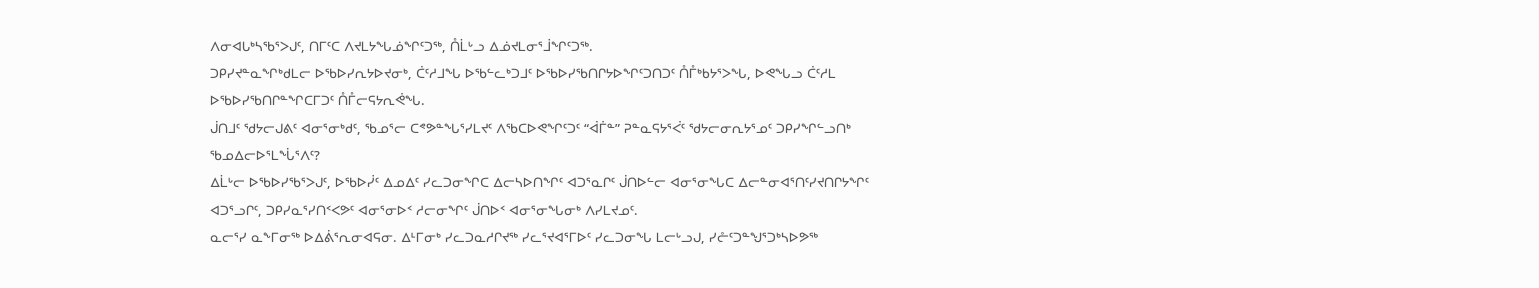ᐱᓂᐊᒐᒃᓴᖃᕐᐳᒍᑦ, ᑎᒥᑦᑕ ᐱᔪᒪᔭᖓᓅᖏᑦᑐᖅ, ᑍᒫᒡᓗ ᐃᓅᔪᒪᓂᕐᒨᖏᑦᑐᖅ.
ᑐᑭᓯᔪᓐᓇᖏᒃᑯᒪᓕ ᐅᖃᐅᓯᕆᔭᐅᔪᓂᒃ, ᑖᑦᓱᒧᖓ ᐅᖃᓪᓚᒃᑐᒧᑦ ᐅᖃᐅᓯᖃᑎᒋᔭᐅᖏᑦᑐᑎᑐᑦ ᑍᒤᒃᑲᔭᕐᐳᖓ, ᐅᕙᖓᓗ ᑖᑦᓱᒪ ᐅᖃᐅᓯᖃᑎᒋᓐᖏᑕᒥᑐᑦ ᑍᒤᓕᕋᔭᕆᕚᖓ.
ᒎᑎᒧᑦ ᖁᔭᓕᒍᕕᑦ ᐊᓂᕐᓂᒃᑯᑦ, ᖃᓄᕐᓕ ᑕᕝᕗᓐᖓᕐᓯᒪᔪᑦ ᐱᖃᑕᐅᕙᖏᑦᑐᑦ “ᐋᒦᓐ” ᕈᓐᓇᕋᔭᕐᐹᑦ ᖁᔭᓕᓂᕆᔭᕐᓄᑦ ᑐᑭᓯᖏᓪᓗᑎᒃ ᖃᓄᐃᓕᐅᕐᒪᖔᕐᐱᑦ?
ᐃᒫᒡᓕ ᐅᖃᐅᓯᖃᕐᐳᒍᑦ, ᐅᖃᐅᓰᑦ ᐃᓄᐃᑦ ᓯᓚᑐᓂᖏᑕ ᐃᓕᓴᐅᑎᖏᑦ ᐊᑐᕐᓇᒋᑦ ᒎᑎᐅᓪᓕ ᐊᓂᕐᓂᖓᑕ ᐃᓕᓐᓂᐊᕐᑎᑦᓯᔪᑎᒋᔭᖏᑦ ᐊᑐᕐᓗᒋᑦ, ᑐᑭᓯᓇᕐᓯᑎᑉᐸᕗᑦ ᐊᓂᕐᓂᐅᑉ ᓱᓕᓂᖏᑦ ᒎᑎᐅᑉ ᐊᓂᕐᓂᖓᓂᒃ ᐱᓯᒪᔪᓄᑦ.
ᓇᓕᕐᓯ ᓇᖕᒥᓂᖅ ᐅᐃᕖᕐᕆᓂᐊᕋᓂ. ᐃᒻᒥᓂᒃ ᓯᓚᑐᓇᓱᒋᔪᖅ ᓯᓚᕐᔪᐊᕐᒥᐅᑦ ᓯᓚᑐᓂᖓ ᒪᓕᒡᓗᒍ, ᓯᓔᑦᑐᓐᖑᕐᑐᒃᓴᐅᕗᖅ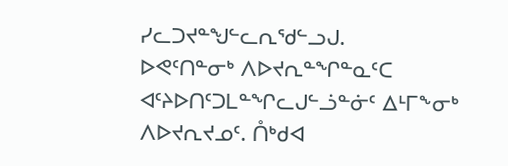ᓯᓚᑐᔪᓐᖑᓪᓚᕆᖁᓪᓗᒍ.
ᐅᕙᑦᑎᓐᓂᒃ ᐱᐅᔪᕆᓐᖏᓐᓇᑦᑕ ᐊᑦᔨᐅᑎᑦᑐᒪᓐᖏᓚᒍᓪᓘᓐᓃᑦ ᐃᒻᒥᖕᓂᒃ ᐱᐅᔪᕆᔪᓄᑦ. ᑍᒃᑯᐊ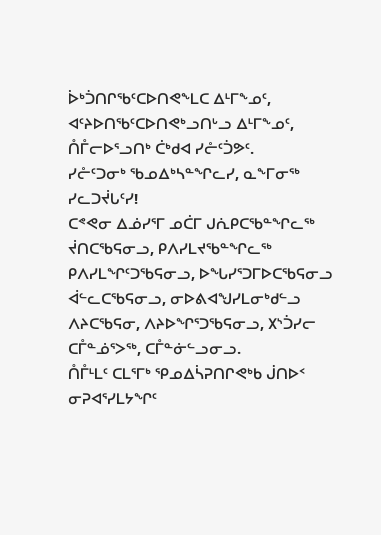ᐆᒃᑑᑎᒋᖃᑦᑕᐅᑎᕙᖕᒪᑕ ᐃᒻᒥᖕᓄᑦ, ᐊᑦᔨᐅᑎᖃᑦᑕᐅᑎᕙᒃᓗᑎᒡᓗ ᐃᒻᒥᖕᓄᑦ, ᑍᒤᓕᐅᕐᓗᑎᒃ ᑖᒃᑯᐊ ᓯᓔᑦᑑᕗᑦ.
ᓯᓔᑦᑐᓂᒃ ᖃᓄᐃᒃᓴᓐᖏᓚᓯ, ᓇᖕᒥᓂᖅ ᓯᓚᑐᔫᒐᑦᓯ!
ᑕᕝᕙᓂ ᐃᓅᓯᕐᒥ ᓄᑖᒥ ᒍᕇᑭᑕᖃᓐᖏᓚᖅ ᔫᑎᑕᖃᕋᓂᓗ, ᑭᐱᓯᒪᔪᖃᓐᖏᓚᖅ ᑭᐱᓯᒪᖏᑦᑐᖃᕋᓂᓗ, ᐅᖓᓯᕐᑐᒥᐅᑕᖃᕋᓂᓗ ᐋᓪᓚᑕᖃᕋᓂᓗ, ᓂᐅᕕᐊᖑᓯᒪᓂᒃᑯᓪᓗ ᐱᔨᑕᖃᕋᓂ, ᐱᔨᐅᖏᕐᑐᖃᕋᓂᓗ, ᙭ᔅᑑᓯᓕ ᑕᒤᓐᓅᕐᐳᖅ, ᑕᒤᓐᓃᓪᓗᓂᓗ.
ᑍᒤᒻᒪᑦ ᑕᒪᕐᒥᒃ ᕿᓄᐃᓵᕈᑎᒋᕙᒃᑲ ᒎᑎᐅᑉ ᓂᕈᐊᕐᓯᒪᔭᖏᑦ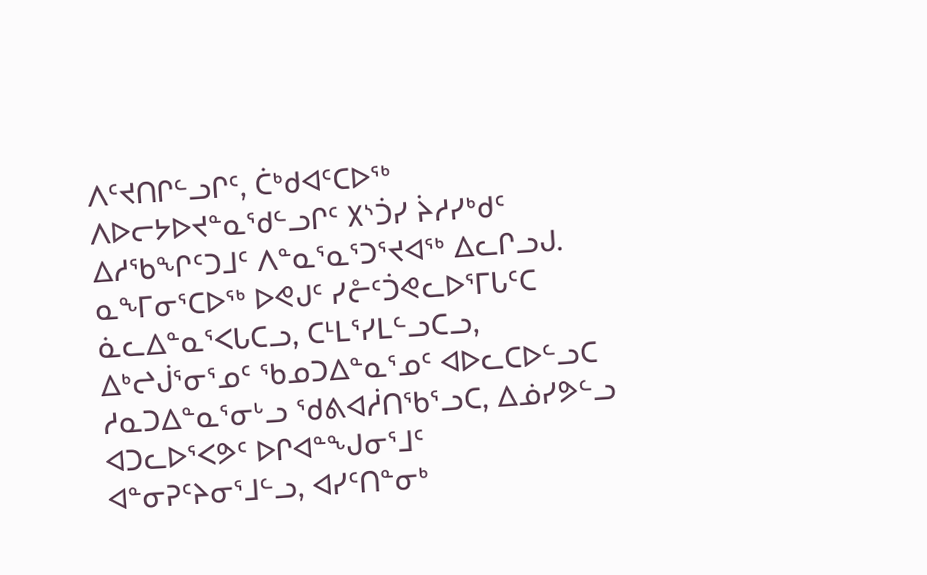ᐱᑦᔪᑎᒋᓪᓗᒋᑦ, ᑖᒃᑯᐊᑦᑕᐅᖅ ᐱᐅᓕᔭᐅᔪᓐᓇᖁᓪᓗᒋᑦ ᙭ᔅᑑᓯ ᔩᓱᓯᒃᑯᑦ ᐃᓱᖃᖏᑦᑐᒧᑦ ᐱᓐᓇᕐᓇᕐᑐᕐᔪᐊᖅ ᐃᓚᒋᓗᒍ.
ᓇᖕᒥᓂᕐᑕᐅᖅ ᐅᕙᒍᑦ ᓯᓔᑦᑑᕙᓚᐅᕐᒥᒐᑦᑕ ᓈᓚᐃᓐᓇᕐᐸᒐᑕᓗ, ᑕᒻᒪᕐᓯᒪᓪᓗᑕᓗ, ᐃᒃᖠᒎᕐᓂᕐᓄᑦ ᖃᓄᑐᐃᓐᓇᕐᓄᑦ ᐊᐅᓚᑕᐅᓪᓗᑕ ᓱᓇᑐᐃᓐᓇᕐᓂᒡᓗ ᖁᕕᐊᓲᑎᖃᕐᓗᑕ, ᐃᓅᓯᕗᓪᓗ ᐊᑐᓚᐅᕐᐸᕗᑦ ᐅᒋᐊᓐᖑᓂᕐᒧᑦ ᐊᓐᓂᕈᑦᔨᓂᕐᒧᓪᓗ, ᐊᓯᑦᑎᓐᓂᒃ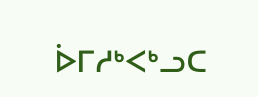ᐆᒥᓱᒃᐸᒃᓗᑕ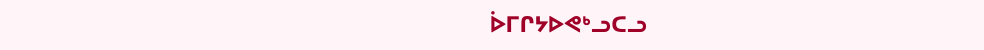ᐆᒥᒋᔭᐅᕙᒃᓗᑕᓗ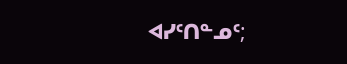ᐊᓯᑦᑎᓐᓄᑦ;